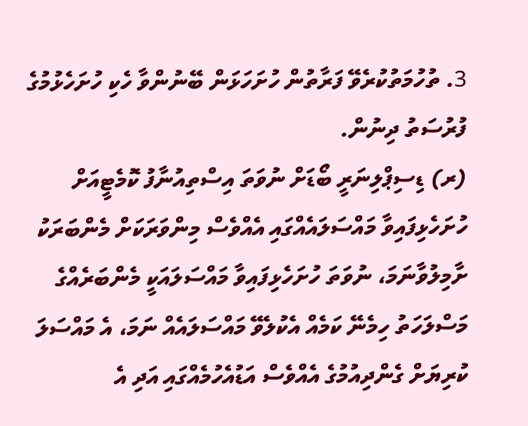3. ތުހުމަތުކުރެވޭ ފަރާތުން ހުށަހަޅަން ބޭނުންވާ ހެކި ހުށަހެޅުމުގެ ފުރުސަތު ދިނުން.
(ރ) ޑިސިޕްލިނަރީ ބޯޑަށް ނުވަތަ އިސްތިއުނާފު ކޮމެޓީއަށް ހުށަހެޅިފައިވާ މައްސަލައެއްގައި އެއްވެސް މިންވަރަކަށް މެންބަރަކު ށާމިލުވާނަމަ، ނުވަތަ ހުށަހެޅިފައިވާ މައްސަލައަކީ މެންބަރެއްގެ މަސްލަހަތު ހިމެނޭ ކަމެއް އެކުލެވޭ މައްސަލައެއް ނަމަ، އެ މައްސަލަ ކުރިޔަށް ގެންދިއުމުގެ އެއްވެސް އަޑުއެހުމެއްގައި އަދި އެ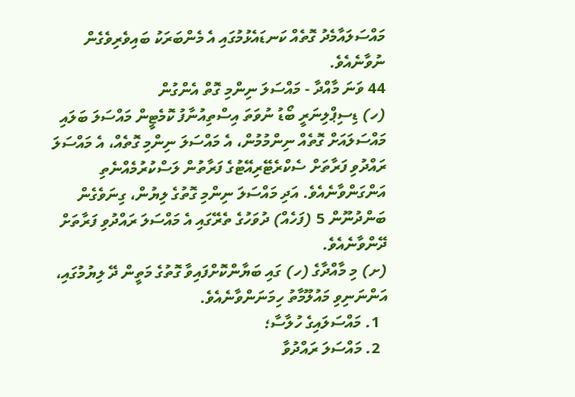މައްސަލައާމެދު ގޮތެއް ކަނޑައެޅުމުގައި އެ މެންބަރަކު ބައިވެރިވެގެން ނުވާނެއެވެ.
44 ވަނަ މާއްދާ - މައްސަލަ ނިންމި ގޮތް އެންގުން
(ހ) ޑިސިޕްލިނަރީ ބޯޑު ނުވަތަ އިސްތިއުނާފު ކޮމެޓީން މައްސަލަ ބަލައި މައްސަލައަށް ގޮތެއް ނިންމުމުން، އެ މައްސަލަ ނިންމި ގޮތެއް، އެ މައްސަލަ ރައްދުވި ފަރާތަށް ސެކްރެޓޭރިއޭޓުގެ ފަރާތުން ލަސްކުރުމެއްނެތި އަންގަންވާނެއެވެ. އަދި މައްސަލަ ނިންމި ގޮތުގެ ލިޔުން، ގިނަވެގެން ބަންދުނޫން 5 (ފަހެއް) ދުވަހުގެ ތެރޭގައި އެ މައްސަލަ ރައްދުވި ފަރާތަށް ދޭންވާނެއެވެ.
(ށ) މި މާއްދާގެ (ހ) ގައި ބަޔާންކޮށްފައިވާ ގޮތުގެ މަތީން ދޭ ލިޔުމުގައި، އަންނަނިވި މައުލޫމާތު ހިމަނަންވާނެއެވެ.
  1. މައްސަލައިގެ ހުލާސާ؛
  2. މައްސަލަ ރައްދުވާ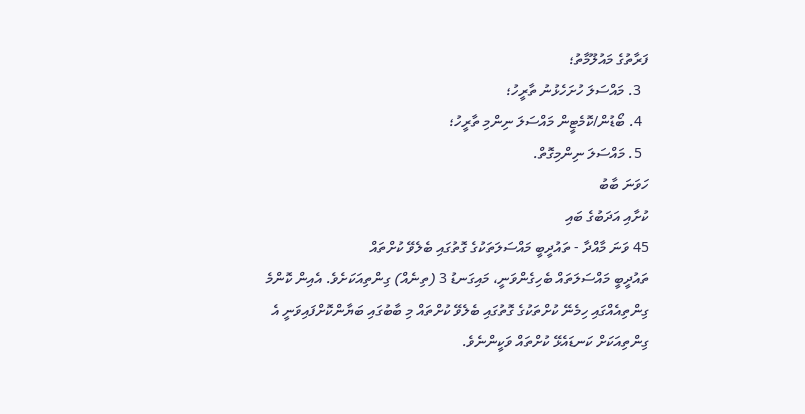ފަރާތުގެ މައުލޫމާތު؛
  3. މައްސަލަ ހުށަހެޅުނު ތާރީހު؛
  4. ބޯޑުން/ކޮމެޓީން މައްސަލަ ނިންމި ތާރީހު؛
  5. މައްސަލަ ނިންމިގޮތް.
ހަވަނަ ބާބު
ކުށާއި އަދަބުގެ ބައި
45 ވަނަ މާއްދާ - ތައުދީބީ މައްސަލަތަކުގެ ގޮތުގައި ބެލެވޭ ކުށްތައް
ތައުދީބީ މައްސަލަތައް ބެހިގެންވަނީ، މައިގަނޑު 3 (ތިނެއް) ގިންތިއަކަށެވެ. އެއިން ކޮންމެ ގިންތިއެއްގައި ހިމެނޭ ކުށްތަކުގެ ގޮތުގައި ބެލެވޭ ކުށްތައް މި ބާބުގައި ބަޔާންކޮށްފައިވަނީ އެ ގިންތިއަކަށް ކަނޑައެޅޭ ކުށްތައް ވަކީންނެވެ.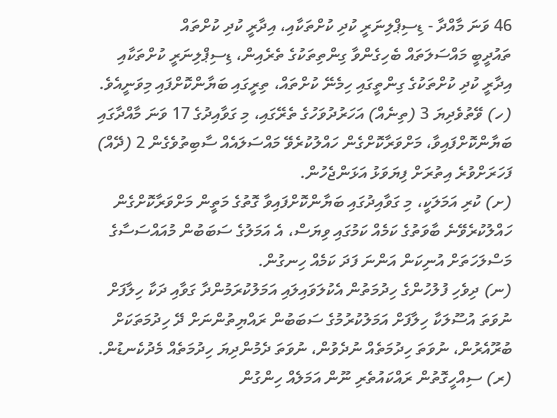46 ވަނަ މާއްދާ - ޑިސިޕްލިނަރީ ކުދި ކުށްތަކާއި، އިދާރީ ކުދި ކުށްތައް
ތައުދީބީ މައްސަލަތައް ބެހިގެންވާ ގިންތިތަކުގެ ތެރެއިން، ޑިސިޕްލިނަރީ ކުށްތަކާއި އިދާރީ ކުދި ކުށްތަކުގެ ގިންތީގައި ހިމެނޭ ކުށްތައް، ތިރީގައި ބަޔާންކޮށްފައި މިވަނީއެވެ.
(ހ) ވޭތުވެދިޔަ 3 (ތިނެއް) އަހަރުދުވަހުގެ ތެރޭގައި، މި ގަވާއިދުގެ 17 ވަނަ މާއްދާގައި ބަޔާންކޮށްފައިވާ، މަށްވަރާކޮށްގެން ހައްލުކުރެވޭ މައްސަލައެއް ސާބިތުވެގެން 2 (ދޭއް) ފަހަރަށްވުރެ އިތުރަށް ފިޔަވަޅު އަޅަންޖެހުން.
(ށ) ކުރި އަމަލަކީ، މި ގަވާއިދުގައި ބަޔާންކޮށްފައިވާ ގޮތުގެ މަތީން މަށްވަރާކޮށްގެން ހައްލުކުރެވޭނެ ބާވަތުގެ ކަމެއް ކަމުގައި ވިޔަސް، އެ އަމަލުގެ ސަބަބުން މުއައްސަސާގެ މަސްލަހަތަށް އުނިކަން އަންނަ ފަދަ ކަމެއް ހިނގުން.
(ނ) ދިވެހި ފުލުހުންގެ ހިދުމަތުން އެކުލަވައިލައި އަމަލުކުރަމުންދާ ގަވާއި ދަކާ ހިލާފަށް ނުވަތަ އުސޫލަކާ ހިލާފަށް އަމަލުކުރުމުގެ ސަބަބުން ރައްޔިތުންނަށް ދޭ ހިދުމަތަކަށް ބުރޫއެރުން، ނުވަތަ ހިދުމަތެއް ނުދެވުން، ނުވަތަ ދެމުންދިޔަ ހިދުމަތެއް މެދުކެނޑުން.
(ރ) ސިއްހީގޮތުން ރައްކައުތެރި ނޫން އަމަލެއް ހިންގުން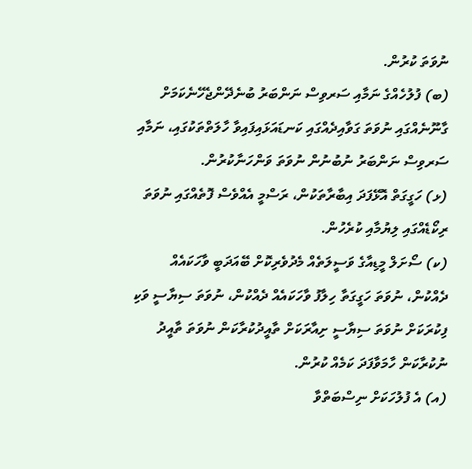ނުވަތަ ކުރުން.
(ބ) ފުލުހެއްގެ ނަމާއި ސަރވިސް ނަންބަރު ބުނެދޭންޖެހޭނެކަމަށް ގާނޫނެއްގައި ނުވަތަ ގަވާއިދެއްގައި ކަނޑައަޅައިފައިވާ ހާލަތްތަކުގައި، ނަމާއި ސަރވިސް ނަންބަރު ނުބުނުން ނުވަތަ ވަންހަނާކުރުން.
(ޅ) ހަގީގަތް އޮޅޭފަދަ އިބާރާތަކުން، ރަސްމީ އެއްވެސް ފޮތެއްގައި ނުވަތަ ރިކޯޑެއްގައި ލިޔުމާއި ކުރެހުން.
(ކ) ސޯށަލް މީޑިއާގެ ވަސީލަތެއް މެދުވެރިކޮށް ބޭއަދަބީ ވާހަކައެއް ދެއްކުން، ނުވަތަ ހަގީގަތާ ހިލާފު ވާހަކައެއް ދެއްކުން، ނުވަތަ ސިޔާސީ ވަކި ފިކުރަކަށް ނުވަތަ ސިޔާސީ ށިއާރަކަށް ތާއީދުކުރާކަން ނުވަތަ ތާއީދު ނުކުރާކަން ހާމަވާފަދަ ކަމެއް ކުރުން.
(އ) އެ ފުލުހަކަށް ނިސްބަތްވާ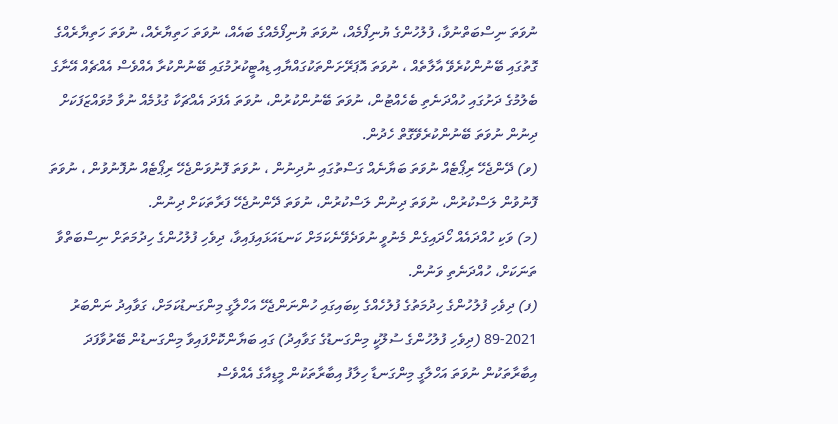ނުވަތަ ނިސްބަތްނުވާ، ފުލުހުންގެ ޔުނިފޯމެއް، ނުވަތަ ޔުނިފޯމެއްގެ ބައެއް، ނުވަތަ ހަތިޔާރެއް، ނުވަތަ ހަތިޔާރެއްގެ ގޮތުގައި ބޭނުންކުރެވޭ އާލާތެއް ، ނުވަތަ އޮޕަރޭށަންތަކުގައްޔާއި ޑިއުޓީކުރުމުގައި ބޭނުންކުރާ އެއްވެސް އެއްޗެއް އޭނާގެ ބެލުމުގެ ދަށުގައި ހުއްދަނެތި ބެހެއްޓުން، ނުވަތަ ބޭނުންކުރުން، ނުވަތަ އެފަދަ އެއްޗަކާ ގުޅުމެއް ނުވާ މުވައްޒަފަކަށް ދިނުން ނުވަތަ ބޭނުންކުރެވޭގޮތް ހެދުން.
(ވ) ދޭންޖެހޭ ރިޕޯޓެއް ނުވަތަ ބަޔާނެއް ގަސްތުގައި ނުދިނުން ، ނުވަތަ ފޮނުވަންޖެހޭ ރިޕޯޓެއް ނުފޮނުވުން ، ނުވަތަ ފޮނުވުން ލަސްކުރުން، ނުވަތަ ދިނުން ލަސްކުރުން، ނުވަތަ ދޭންނުޖެހޭ ފަރާތަކަށް ދިނުން.
(މ) ވަކި ހުއްދައެއް ހޯދައިގެން މެނުވީ ނުވަދެވޭނެކަމަށް ކަނޑައަޅައިފައިވާ، ދިވެހި ފުލުހުންގެ ހިދުމަތަށް ނިސްބަތްވާ ތަނަކަށް، ހުއްދަނެތި ވަނުން.
(ފ) ދިވެހި ފުލުހުންގެ ހިދުމަތުގެ ފުލުހެއްގެ ކިބައިގައި ހުންނަންޖެހޭ އަހްލާގީ މިންގަނޑުކަމަށް، ގަވާއިދު ނަންބަރު 2021-89 (ދިވެހި ފުލުހުންގެ ސުލޫކީ މިންގަނޑުގެ ގަވާއިދު) ގައި ބަޔާންކޮށްފައިވާ މިންގަނޑުން ބޭރުވާފަދަ އިބާރާތަކުން ނުވަތަ އަހްލާގީ މިންގަނޑާ ހިލާފު އިބާރާތަކުން މީޑިއާގެ އެއްވެސް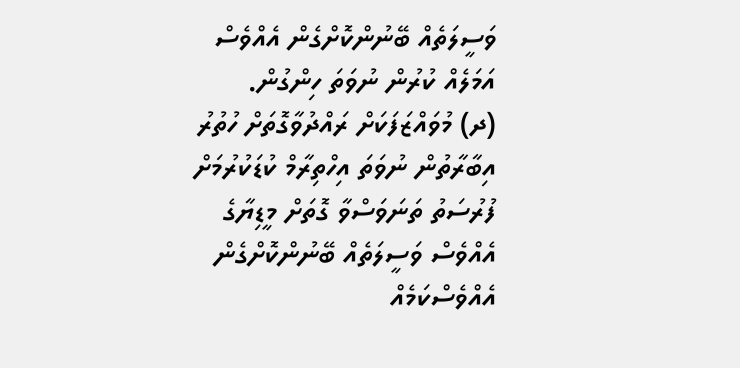ވަސީލަތެއް ބޭނުންކޮށްގެން އެއްވެސް އަމަލެއް ކުރުން ނުވަތަ ހިންގުން.
(ދ) މުވައްޒަފަކަށް ރައްދުވާގޮތަށް ހުތުރު އިބާރާތުން ނުވަތަ އިހްތިރާމް ކުޑަކުރުމަށް ފުރުސަތު ތަނަވަސްވާ ގޮތަށް މީޑިޔާގެ އެއްވެސް ވަސީލަތެއް ބޭނުންކޮށްގެން އެއްވެސްކަމެއް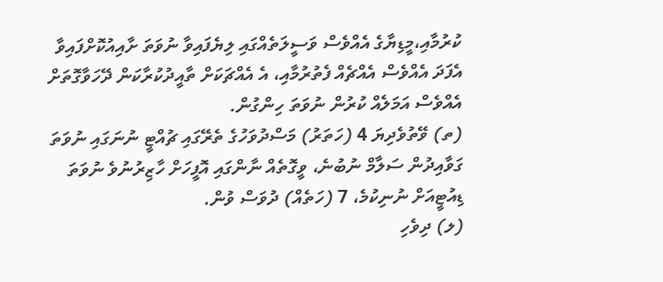ކުރުމާއި،މީޑިޔާގެ އެއްވެސް ވަސީލަތެއްގައި ލިޔެފައިވާ ނުވަތަ ށާއިއުކޮށްފައިވާ އެފަދަ އެއްވެސް އެއްޗެއް ފެތުރުމާއި، އެ އެއްޗަކަށް ތާއީދުކުރާކަން ދޭހަވާގޮތަށް އެއްވެސް އަމަލެއް ކުރުން ނުވަތަ ހިންގުން.
(ތ) ވޭތުވެދިޔަ 4 (ހަތަރު) މަސްދުވަހުގެ ތެރޭގައި ޗުއްޓީ ނުނަގައި ނުވަތަ ގަވާއިދުން ސަލާމް ނުބުނެ، ވީގޮތެއް ނާންގައި އޮފީހަށް ހާޒިރުނުވެ ނުވަތަ ޑިއުޓީއަށް ނުނިކުމެ، 7 (ހަތެއް) ދުވަސް ވުން.
(ލ) ދިވެހި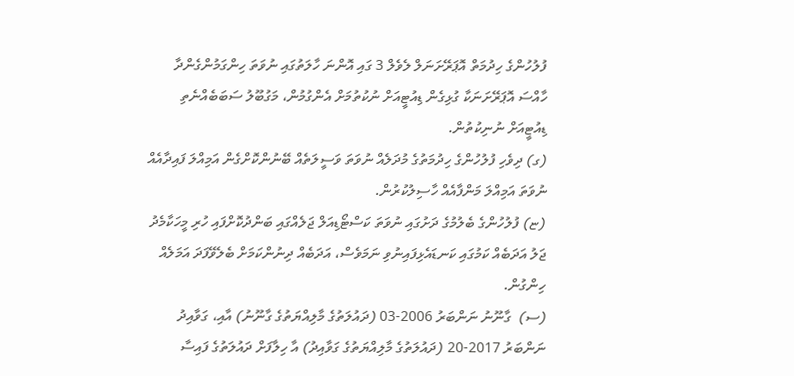ފުލުހުންގެ ހިދުމަތް އޮޕަރޭށަނަލް ލެވެލް 3 ގައި އޮންނަ ހާލަތުގައި ނުވަތަ ހިންގަމުންގެންދާ ހާއްސަ އޮޕަރޭށަނަކާ ގުޅިގެން ޑިއުޓީއަށް ނުކުތުމަށް އެންގުމުން، މަގުބޫލު ސަބަބެއްނެތި ޑިއުޓީއަށް ނުނިކުތުން.
(ގ) ދިވެހި ފުލުހުންގެ ހިދުމަތުގެ މުދަލެއް ނުވަތަ ވަސީލަތެއް ބޭނުންކޮށްގެން އަމިއްލަ ފައިދާއެއް ނުވަތަ އަމިއްލަ މަންފާއެއް ހާސިލުކުރުން.
(ޏ) ފުލުހުންގެ ބެލުމުގެ ދަށުގައި ނުވަތަ ކަސްޓޯޑިއަލް ޖަލެއްގައި ބަންދުކޮށްފައި ހުރި މީހަކާމެދު ޖަލު އަދަބެއް ކަމުގައި ކަނޑައެޅިފައިނުވި ނަމަވެސް، އަދަބެއް ދިނުންކަމަށް ބެލެވޭފަދަ އަމަލެއް ހިންގުން.
(ސ)  ގާނޫނު ނަންބަރު 2006-03 (ދައުލަތުގެ މާލިއްޔަތުގެ ގާނޫނު) އާއި، ގަވާއިދު ނަންބަރު 2017-20 (ދައުލަތުގެ މާލިއްޔަތުގެ ގަވާއިދު) އާ ހިލާފަށް ދައުލަތުގެ ފައިސާ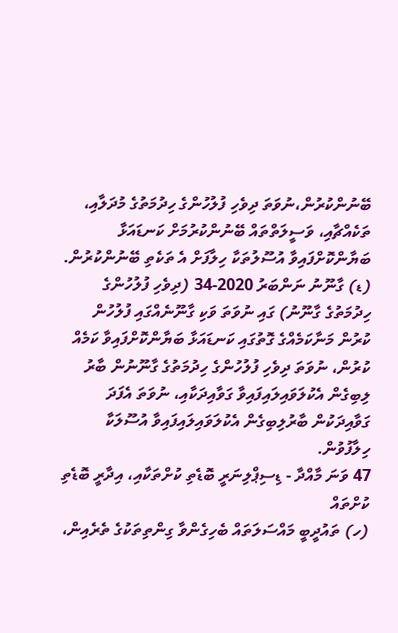ބޭނުންކުރުން،ނުވަތަ ދިވެހި ފުލުހުންގެ ހިދުމަތުގެ މުދަލާއި، ތަކެއްޗާއި، ވަސީލަތްތައް ބޭނުންކުރުމަށް ކަނޑައަޅާ ބަޔާންކޮށްފައިވާ އުސޫލުތަކާ ހިލާފަށް އެ ތަކެތި ބޭނުންކުރުން.
(ޑ) ގާނޫނު ނަންބަރު 2020-34 (ދިވެހި ފުލުހުންގެ ހިދުމަތުގެ ގާނޫނު) ގައި ނުވަތަ ވަކި ގާނޫނެއްގައި ފުލުހުން ކުރުން މަނާކަމެއްގެ ގޮތުގައި ކަނޑައަޅާ ބަޔާންކޮށްފައިވާ ކަމެއް ކުރުން، ނުވަތަ ދިވެހި ފުލުހުންގެ ހިދުމަތުގެ ގާނޫނުން ބާރު ލިބިގެން އެކުލަވައިލައިފައިވާ ގަވާއިދަކާއި، ނުވަތަ އެފަދަ ގަވާއިދަކުން ބާރުލިބިގެން އެކުލަވައިލައިފައިވާ އުސޫލަކާ ހިލާފުވުން.
47 ވަނަ މާއްދާ - ޑިސިޕްލިނަރީ ބޮޑެތި ކުށްތަކާއި، އިދާރީ ބޮޑެތި ކުށްތައް
(ހ) ތައުދީބީ މައްސަލަތައް ބެހިގެންވާ ގިންތިތަކުގެ ތެރެއިން،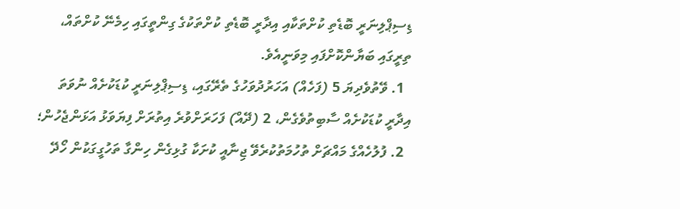ޑިސިޕްލިނަރީ ބޮޑެތި ކުށްތަކާއި އިދާރީ ބޮޑެތި ކުށްތަކުގެ ގިންތީގައި ހިމެނޭ ކުށްތައް، ތިރީގައި ބަޔާންކޮށްފައި މިވަނީއެވެ.
  1. ވޭތުވެދިޔަ 5 (ފަހެއް) އަހަރުދުވަހުގެ ތެރޭގައި، ޑިސިޕްލިނަރީ ކުޑަކުށެއް ނުވަތަ އިދާރީ ކުޑަކުށެއް ސާބިތުވެގެން، 2 (ދޭއް) ފަހަރަށްވުރެ އިތުރަށް ފިޔަވަޅު އަޅަންޖެހުން؛
  2. ފުލުހެއްގެ މައްޗަށް ތުހުމަތުކުރެވޭ ޖިނާއީ ކުށަކާ ގުޅިގެން ހިންގާ ތަހުގީގަކުން ހޯދޭ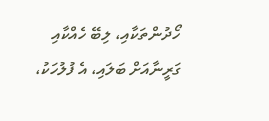ހޯދުންތަކާއި، ލިބޭ ހެއްކާއި ގަރީނާއަށް ބަލައި، އެ ފުލުހަކު،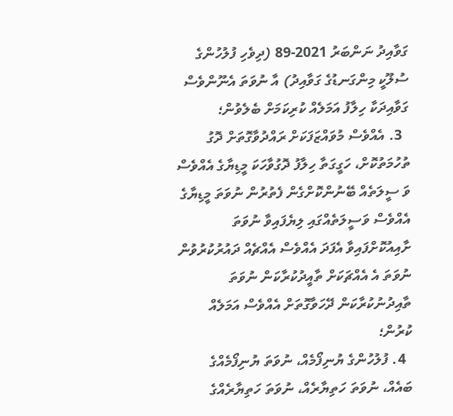ގަވާއިދު ނަންބަރު 2021-89 (ދިވެހި ފުލުހުންގެ ސުލޫކީ މިންގަނޑުގެ ގަވާއިދު) އާ ނުވަތަ އެނޫންވެސް ގަވާއިދަކާ ހިލާފު އަމަލެއް ކުރިކަމަށް ބެލެވުން؛
  3. އެއްވެސް މުވައްޒަފަކަށް ރައްދުވާގޮތަށް ދޮގު ތުހުމަތުކޮށް، ހަގީގަތާ ހިލާފު ދޮގުވާހަކަ މީޑިޔާގެ އެއްވެސް ވަ ސީލަތެއް ބޭނުންކޮށްގެން ފެތުރުން ނުވަތަ މީޑިޔާގެ އެއްވެސް ވަސީލަތެއްގައި ލިޔެފައިވާ ނުވަތަ ށާއިއުކޮށްފައިވާ އެފަދަ އެއްވެސް އެއްޗެއް ދައުރުކުރުވުން ނުވަތަ އެ އެއްޗަކަށް ތާއީދުކުރާކަން ނުވަތަ ތާއިދުނުކުރާކަން ދޭހަވާގޮތަށް އެއްވެސް އަމަލެއް ކުރުން؛
  4. ފުލުހުންގެ ޔުނިފޯމެއް، ނުވަތަ ޔުނިފޯމެއްގެ ބައެއް، ނުވަތަ ހަތިޔާރެއް، ނުވަތަ ހަތިޔާރެއްގެ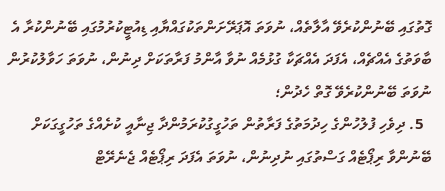ގޮތުގައި ބޭނުންކުރެވޭ އާލާތެއް، ނުވަތަ އޮޕަރޭށަންތަކުގައްޔާއި ޑިއުޓީކުރުމުގައި ބޭނުންކުރާ އެ ބާވަތުގެ އެއްޗެއް، އެފަދަ އެއްޗަކާ ގުޅުމެއް ނުވާ އާންމު ފަރާތަކަށް ދިނުން، ނުވަތަ ހަވާލުކުރުން ނުވަތަ ބޭނުންކުރެވޭ ގޮތް ހެދުން؛
  5. ދިވެހި ފުލުހުންގެ ހިދުމަތުގެ ފަރާތުން ތަހުގީގުކުރަމުންދާ ޖިނާއީ ކުށެއްގެ ތަހުގީގަކަށް ބޭނުންވާ ރިޕޯޓެއް ގަސްތުގައި ނުދިނުން، ނުވަތަ އެފަދަ ރިޕޯޓެއް ޖެނެރޭޓް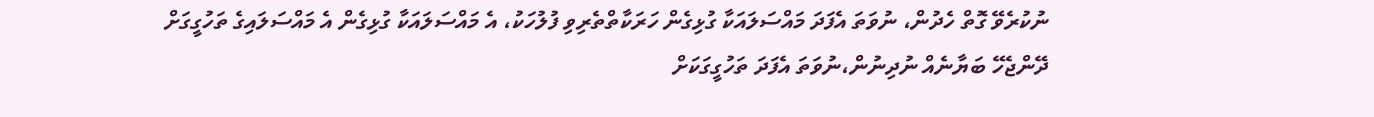ނުކުރެވޭ ގޮތް ހެދުން، ނުވަތަ އެފަދަ މައްސަލައަކާ ގުޅިގެން ހަރަކާތްތެރިވި ފުލުހަކު، އެ މައްސަލައަކާ ގުޅިގެން އެ މައްސަލައިގެ ތަހުގީގަށް ދޭންޖެހޭ ބަޔާނެއް ނުދިނުން،ނުވަތަ އެފަދަ ތަހުގީގަކަށް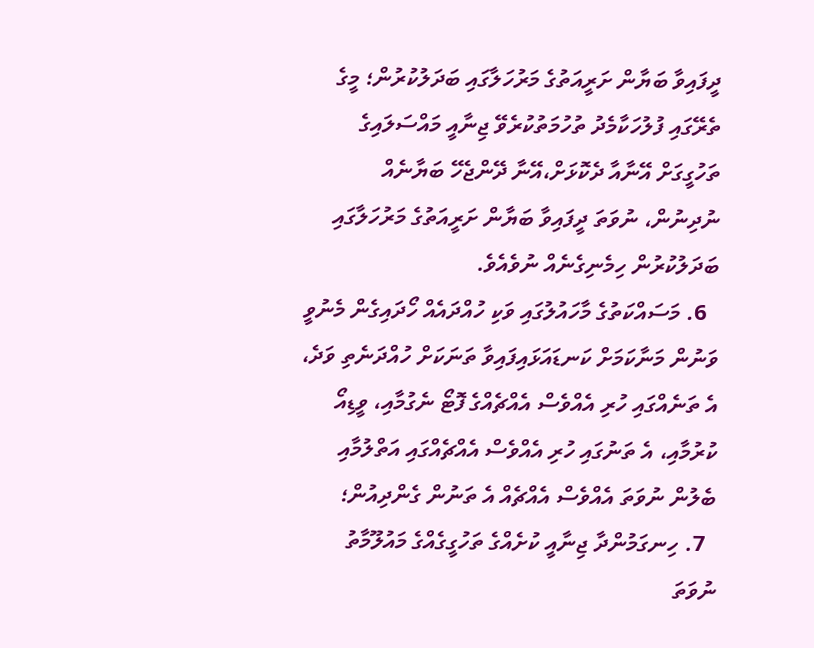ދީފައިވާ ބަޔާން ށަރީއަތުގެ މަރުހަލާގައި ބަދަލުކުރުން؛ މީގެ ތެރޭގައި ފުލުހަކާމެދު ތުހުމަތުކުރެވޭ ޖިނާއީ މައްސަލައިގެ ތަހުގީގަށް އޭނާއާ ދެކޮޅަށް،އޭނާ ދޭންޖެހޭ ބަޔާނެއް ނުދިނުން، ނުވަތަ ދީފައިވާ ބަޔާން ށަރީއަތުގެ މަރުހަލާގައި ބަދަލުކުރުން ހިމެނިގެނެއް ނުވެއެވެ.
  6. މަސައްކަތުގެ މާހައުލުގައި ވަކި ހުއްދައެއް ހޯދައިގެން މެނުވީ ވަނުން މަނާކަމަށް ކަނޑައަޅައިފައިވާ ތަނަކަށް ހުއްދަނެތި ވަދެ، އެ ތަނެއްގައި ހުރި އެއްވެސް އެއްޗެއްގެ ފޮޓޯ ނެގުމާއި، ވީޑިއޯ ކުރުމާއި، އެ ތަނުގައި ހުރި އެއްވެސް އެއްޗެއްގައި އަތްލުމާއި ބެލުން ނުވަތަ އެއްވެސް އެއްޗެއް އެ ތަނުން ގެންދިއުން؛
  7. ހިނގަމުންދާ ޖިނާއީ ކުށެއްގެ ތަހުގީގެއްގެ މައުލޫމާތު ނުވަތަ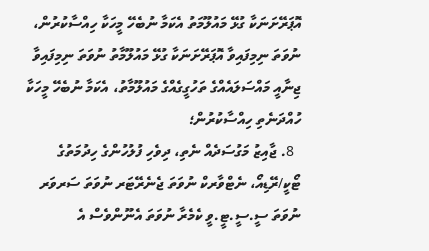އޮޕަރޭށަނަކާ ގުޅޭ މައުލޫމަތު އެކަމާ ނުބެހޭ މީހަކާ ހިއްސާކުރުން، ނުވަތަ ނިމިފައިވާ އޮޕަރޭށަނަކާ ގުޅޭ މައުލޫމާތު ނުވަތަ ނިމިފައިވާ ޖިނާއީ މައްސަލައެއްގެ ތަހުގީގެއްގެ މައުލޫމާތު، އެކަމާ ނުބެހޭ މީހަކާ ހުއްދަނެތި ހިއްސާކުރުން؛
  8. ޖާއިޒު މަގުސަދެއް ނެތި، ދިވެހި ފުލުހުންގެ ހިދުމަތުގެ ޓޯކީ/ރޭޑިއޯ، ނެޓްވާރކް ނުވަތަ ޖެނެރޭޓަރ ނުވަތަ ސަރވަރ ނުވަތަ ސީ.ސީ.ޓީ.ވީ ކެމެރާ ނުވަތަ އެނޫންވެސް އެ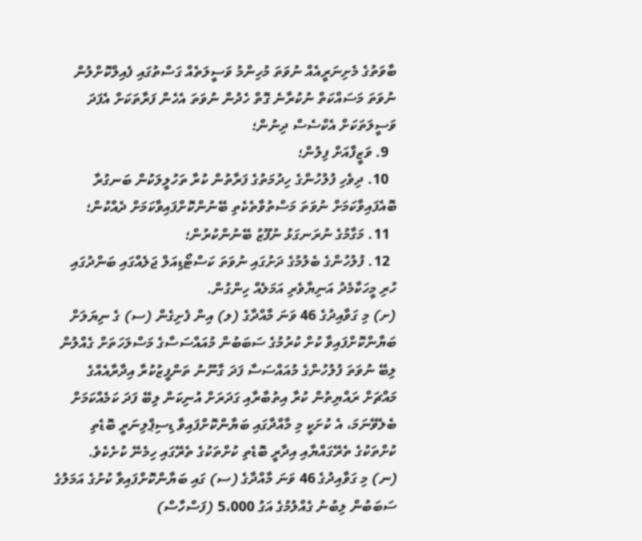ބާވަތުގެ މެށިނަރީއެއް ނުވަތަ މުހިންމު ވަސީލަތެއް ގަސްތުގައި ފެއިލްކޮށްލުން ނުވަތަ މަސައްކަތް ނުކުރާނެ ގޮތް ހެދުން ނުވަތަ އެހެން ފަރާތަކަށް އެފަދަ ވަސީލަތަކަށް އެކްސެސް ދިނުން؛
  9. ވަޒީފާއަށް ފިލުން؛
  10. ދިވެހި ފުލުހުންގެ ހިދުމަތުގެ ފަރާތުން ކުރާ ތަހުލީލަކުން ބަނގުރާ ބޮއެފައިވާކަމަށް ނުވަތަ މަސްތުވާތެކެތި ބޭނުންކޮށްފައިވާކަމަށް ދެއްކުން؛
  11. މަގާމުގެ ނުރަނގަޅު ނުފޫޒު ބޭނުންކުރުން؛
  12. ފުލުހުންގެ ބެލުމުގެ ދަށުގައި ނުވަތަ ކަސްޓޯޑިއަލް ޖަލެއްގައި ބަންދުގައި ހުރި މީހަކާމެދު އަނިޔާވެރި އަމަލެއް ހިންގުން.
(ށ) މި ގަވާއިދުގެ 46 ވަނަ މާއްދާގެ (ލ) އިން ފެށިގެން (ސ) ގެ ނިޔަލަށް ބަޔާންކޮށްފައިވާ ކުށް ކުރުމުގެ ސަބަބުން މުއައްސަސާގެ މަސްލަހަތަށް ގެއްލުން ލިބޭ ނުވަތަ ފުލުހުންގެ މުއައްސަސާ ފަދަ ގާނޫނު ތަންފީޒުކުރާ އިދާރާއެއްގެ މައްޗަށް ރައްޔިތުން ކުރާ އިތުބާރާއި ގަދަރަށް އުނިކަން ލިބޭ ފަދަ ކަމެއްކަމަށް ބެލެވޭނަމަ، އެ ކުށަކީ މި މާއްދާގައި ބަޔާންކޮށްފައިވާ ޑިސިޕްލިނަރީ ބޮޑެތި ކުށްތަކުގެ ތެރޭގައްޔާއި އިދާރީ ބޮޑެތި ކުށްތަކުގެ ތެރޭގައި ހިމެނޭ ކުށެކެވެ.
(ނ) މި ގަވާއިދުގެ 46 ވަނަ މާއްދާގެ (ސ) ގައި ބަޔާންކޮށްފައިވާ ކުށުގެ އަމަލުގެ ސަބަބުން ލިބުނު ގެއްލުމުގެ އަގު 5،000 (ފަސްހާސް)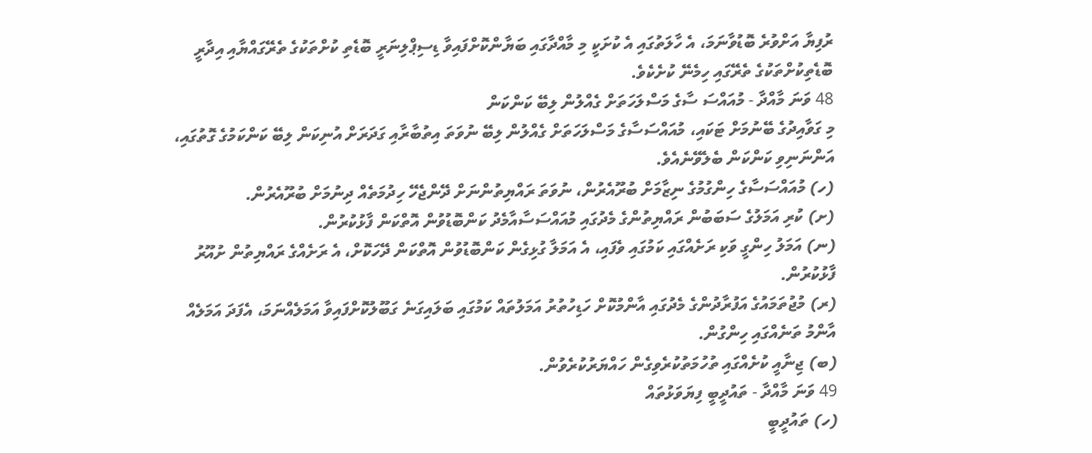ރުފިޔާ އަށްވުރެ ބޮޑުވާނަމަ، އެ ހާލަތުގައި އެ ކުށަކީ މި މާއްދާގައި ބަޔާންކޮށްފައިވާ ޑިސިޕްލިނަރީ ބޮޑެތި ކުށްތަކުގެ ތެރޭގައްޔާއި އިދާރީ ބޮޑެތިކުށްތަކުގެ ތެރޭގައި ހިމެނޭ ކުށެކެވެ.
48 ވަނަ މާއްދާ - މުއައްސަ ސާގެ މަސްލަހަތަށް ގެއްލުން ލިބޭ ކަންކަން
މި ގަވާއިދުގެ ބޭނުމަށް ޓަކައި، މުއައްސަސާގެ މަސްލަހަތަށް ގެއްލުން ލިބޭ ނުވަތަ އިތުބާރާއި ގަދަރަށް އުނިކަން ލިބޭ ކަންކަމުގެ ގޮތުގައި، އަންނަނިވި ކަންކަން ބެލެވޭނެއެވެ.
(ހ) މުއައްސަސާގެ ހިންގުމުގެ ނިޒާމަށް ބުރޫއެރުން، ނުވަތަ ރައްޔިތުންނަށް ދޭންޖެހޭ ހިދުމަތެއް ދިނުމަށް ބުރޫއެރުން.
(ށ) ކުރި އަމަލުގެ ސަބަބުން ރައްޔިތުންގެ މެދުގައި މުއައްސަސާއާމެދު ކަންބޮޑުވުން އޮތްކަން ފާޅުކުރުން.
(ނ) އަމަލު ހިންގީ ވަކި ރަށެއްގައި ކަމުގައި ވެފައި، އެ އަމަލާ ގުޅިގެން ކަންބޮޑުވުން އޮތްކަން ދޭހަކޮށް، އެ ރަށެއްގެ ރައްޔިތުން ށުއޫރު ފާޅުކުރުން.
(ރ) މުޖުތަމައުގެ އަފުރާދުންގެ މެދުގައި އާންމުކޮށް ހަޑިހުތުރު އަމަލުތައް ކަމުގައި ބަލައިގަނެ ގަބޫލުކޮށްފައިވާ އަމަލެއްނަމަ، އެފަދަ އަމަލެއް އާންމު ތަނެއްގައި ހިންގުން.
(ބ) ޖިނާއީ ކުށެއްގައި ތުހުމަތުކުރެވިގެން ހައްޔަރުކުރެވުން.
49 ވަނަ މާއްދާ - ތައުދީބީ ފިޔަވަޅުތައް
(ހ) ތައުދީބީ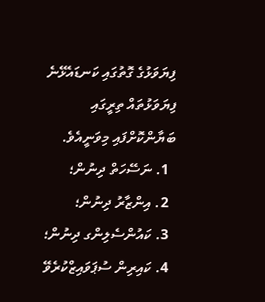ފިޔަވަޅުގެ ގޮތުގައި ކަނޑައެޅޭނެ ފިޔަވަޅުތައް ތިރީގައި ބަޔާންކޮށްފައި މިވަނީއެވެ.
  1. ނަސޭހަތް ދިނުން؛
  2. އިންޒާރު ދިނުން؛
  3. ކައުންސެލިންގ ދިނުން؛
  4. ކައިރިން ސުޕަވައިޒްކުރެވޭ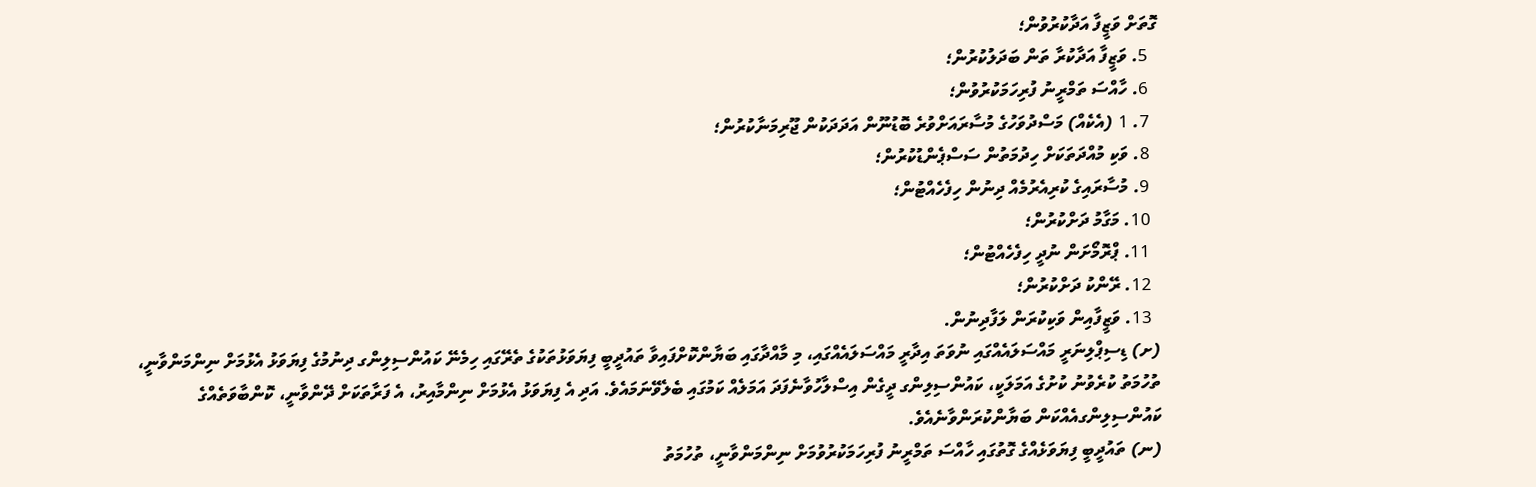ގޮތަށް ވަޒީފާ އަދާކުރުވުން؛
  5. ވަޒީފާ އަދާކުރާ ތަން ބަދަލުކުރުން؛
  6. ހާއްސަ ތަމްރީނު ފުރިހަމަކުރުވުން؛
  7. 1 (އެކެއް) މަސްދުވަހުގެ މުސާރައަށްވުރެ ބޮޑުނޫން އަދަދަކުން ޖޫރިމަނާކުރުން؛
  8. ވަކި މުއްދަތަކަށް ހިދުމަތުން ސަސްޕެންޑުކުރުން؛
  9. މުސާރައިގެ ކުރިއެރުމެއް ދިނުން ހިފެހެއްޓުން؛
  10. މަގާމު ދަށްކުރުން؛
  11. ޕްރޮމޯށަން ނުދީ ހިފެހެއްޓުން؛
  12. ރޭންކު ދަށްކުރުން؛
  13. ވަޒީފާއިން ވަކިކުރަން ލަފާދިނުން.
(ށ) ޑިސިޕްލިނަރީ މައްސަލައެއްގައި ނުވަތަ އިދާރީ މައްސަލައެއްގައި، މި މާއްދާގައި ބަޔާންކޮށްފައިވާ ތައުދީބީ ފިޔަވަޅުތަކުގެ ތެރޭގައި ހިމެނޭ ކައުންސިލިންގ ދިނުމުގެ ފިޔަވަޅު އެޅުމަށް ނިންމަންވާނީ، ތުހުމަތު ކުރެވުނު ކުށުގެ އަމަލަކީ، ކައުންސިލިންގ ދީގެން އިސްލާހުވާނެފަދަ އަމަލެއް ކަމުގައި ބެލެވޭނަމައެވެ. އަދި އެ ފިޔަވަޅު އެޅުމަށް ނިންމާއިރު، އެ ފަރާތަކަށް ދޭންވާނީ، ކޮންބާވަތެއްގެ ކައުންސިލިންގއެއްކަން ބަޔާންކުރަންވާނެއެވެ.
(ނ) ތައުދީބީ ފިޔަވަޅެއްގެ ގޮތުގައި ހާއްސަ ތަމްރީނު ފުރިހަމަކުރުވުމަށް ނިންމަންވާނީ، ތުހުމަތު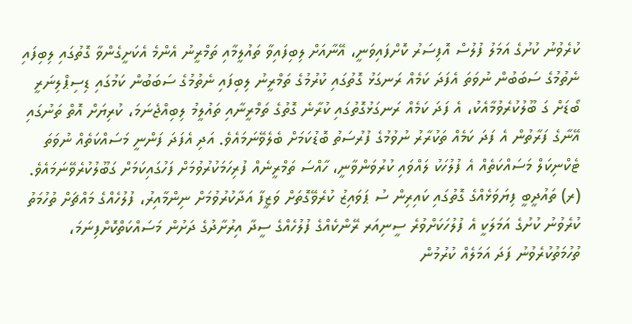ކުރެވުނު ކުށުގެ އަމަލު ފުލުސް އޮފިސަރު ކޮށްފައިވަނީ، އޭނާއަށް ލިބިފައިވާ ތައުލީމާއި ތަމްރީނު އެންމެ އެކަށީގެންވާ ގޮތުގައި ލިބިފައި ނެތުމުގެ ސަބަބުން ނުވަތަ އެފަދަ ކަމެއް ރަނގަޅު ގޮތުގައި ކުރުމުގެ ތަމްރީނު ލިބިފައި ނެތުމުގެ ސަބަބުން ކަމުގައި ޑިސިޕްލިނަރީ ބޯޑަށް ގަ ބޫލުކުރެވުމާއެކު، އެ ފަދަ ކަމެއް ރަނގަޅުގޮތުގައި ކުރާނެ ގޮތުގެ ތަމްރީނާއި ތައުލީމު ލިބިއްޖެނަމަ، ކުރިޔަށް އޮތް ތަނުގައި އޭނާގެ ފަރާތުން އެ ފަދަ ކަމެއް ތަކުރާރު ނުވުމުގެ ފުރުސަތު ބޮޑުކަމަށް ބެލެވޭނަމައެވެ. އަދި އެފަދަ ފަންނީ މަސައްކަތެއް ނުވަތަ ޓެކްނިކަލް މަސައްކަތެއް އެ ފުލުހަކު ލައްވައި ކުރުވަންވާނީ، ހާއްސަ ތަމްރީނެއް ފުރިހަމަކުރުވުމަށް ފަހުގައިކަމަށް ގަބޫލުކުރެވޭނަމައެވެ.
(ރ) ތައުދީބީ ފިޔަވަޅެއްގެ ގޮތުގައި ކައިރިން ސު ޕަވައިޒު ކުރެވޭގޮތަށް ވަޒީފާ އަދާކުރުވުމަށް ނިންމާއިރު، ފުލުހެއްގެ މައްޗަށް ތުހުމަތު ކުރެވުނު ކުށުގެ އަމަލަކީ އެ ފުލުހަކަށްވުރެ ސީނިއަރ ރޭންކެއްގެ ފުލުހެއްގެ ސީދާ އިރުށާދުގެ ދަށުން މަސައްކަތްކޮށްފިނަމަ، ތުހުމަތުކުރެވުނު ފަދަ އަމަލެއް ކުރުމުން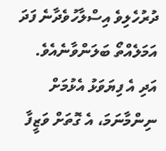ދުރުހެލިވެ އިސްލާހުވެދާނެ ފަދަ އަމަލެއްތޯ ބަލަންވާނެއެވެ. އަދި އެ ފިޔަވަޅު އެޅުމަށް ނިންމާނަމަ، އެ ގޮތަށް ވަޒީފާ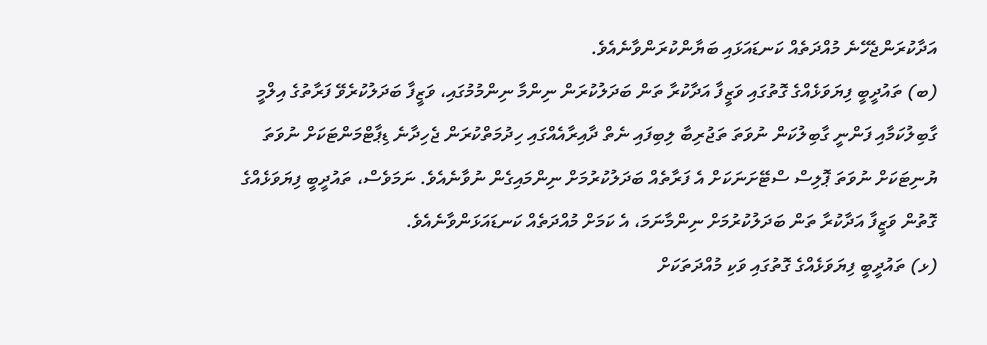އަދާކުރަންޖެހޭނެ މުއްދަތެއް ކަނޑައަޅައި ބަޔާންކުރަންވާނެއެވެ.
(ބ) ތައުދީބީ ފިޔަވަޅެއްގެ ގޮތުގައި ވަޒީފާ އަދާކުރާ ތަން ބަދަލުކުރަން ނިންމާ ނިންމުމުގައި، ވަޒީފާ ބަދަލުކުރެވޭ ފަރާތުގެ އިލްމީ ގާބިލުކަމާއި ފަންނީ ގާބިލުކަން ނުވަތަ ތަޖުރިބާ ލިބިފައި ނެތް ދާއިރާއެއްގައި ހިދުމަތްކުރަން ޖެހިދާނެ ޑިޕާޓްމަންޓަކަށް ނުވަތަ ޔުނިޓަކަށް ނުވަތަ ޕޮލިސް ސްޓޭށަނަކަށް އެ ފަރާތެއް ބަދަލުކުރުމަށް ނިންމައިގެން ނުވާނެއެވެ. ނަމަވެސް، ތައުދީބީ ފިޔަވަޅެއްގެ ގޮތުން ވަޒީފާ އަދާކުރާ ތަން ބަދަލުކުރުމަށް ނިންމާނަމަ، އެ ކަމަށް މުއްދަތެއް ކަނޑައަޅަންވާނެއެވެ.
(ޅ) ތައުދީބީ ފިޔަވަޅެއްގެ ގޮތުގައި ވަކި މުއްދަތަކަށް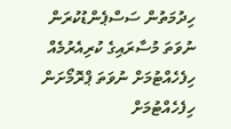ހިދުމަތުން ސަސްޕެންޑުކުރަން ނުވަތަ މުސާރައިގެ ކުރިއެރުމެއް ހިފެހެއްޓުމަށް ނުވަތަ ޕްރޮމޯށަން ހިފެހެއްޓުމަށް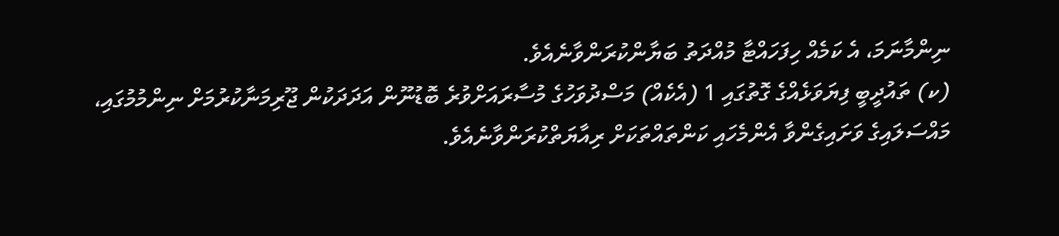ނިންމާނަމަ، އެ ކަމެއް ހިފަހައްޓާ މުއްދަތު ބަޔާންކުރަންވާނެއެވެ.
(ކ) ތައުދީބީ ފިޔަވަޅެއްގެ ގޮތުގައި 1 (އެކެއް) މަސްދުވަހުގެ މުސާރައަށްވުރެ ބޮޑުނޫން އަދަދަކުން ޖޫރިމަނާކުރުމަށް ނިންމުމުގައި، މައްސަލައިގެ ވަށައިގެންވާ އެންމެހައި ކަންތައްތަކަށް ރިއާޔަތްކުރަންވާނެއެވެ.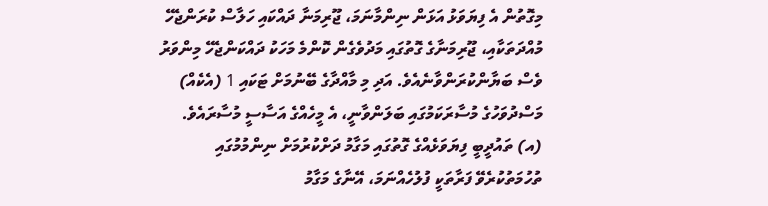މިގޮތުން އެ ފިޔަވަޅު އަޅަން ނިންމާނަމަ، ޖޫރިމަނާ ދައްކައި ހަލާސް ކުރަންޖެހޭ މުއްދަތަކާއި، ޖޫރިމަނާގެ ގޮތުގައި މަދުވެގެން ކޮންމެ މަހަކު ދައްކަންޖެހޭ މިންވަރު ވެސް ބަޔާންކުރަންވާނެއެވެ. އަދި މި މާއްދާގެ ބޭނުމަށް ޓަކައި 1 (އެކެއް) މަސްދުވަހުގެ މުސާރަކަމުގައި ބަލަންވާނީ، އެ މީހެއްގެ އަސާސީ މުސާރައެވެ.
(އ) ތައުދީބީ ފިޔަވަޅެއްގެ ގޮތުގައި މަގާމު ދަށްކުރުމަށް ނިންމުމުގައި ތުހުމަތުކުރެވޭ ފަރާތަކީ ފުލުހެއްނަމަ، އޭނާގެ މަގާމު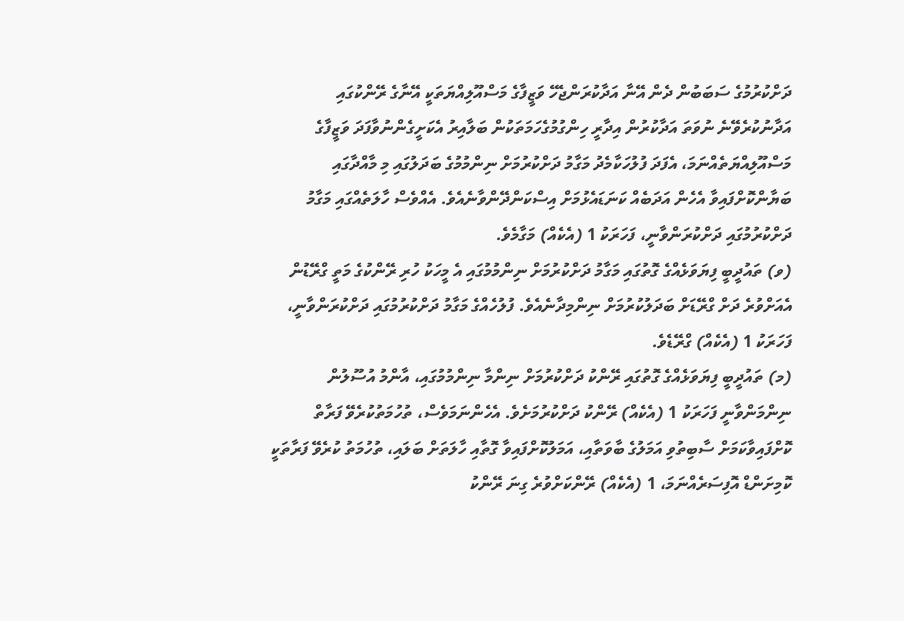ދަށްކުރުމުގެ ސަބަބުން ދެން އޭނާ އަދާކުރަންޖެހޭ ވަޒީފާގެ މަސްއޫލިއްޔަތަކީ އޭނާގެ ރޭންކުގައި އަދާނުކުރެވޭނެ ނުވަތަ އަދާކުރުން އިދާރީ ހިންގުމުގެހަމަތަކުން ބަލާއިރު އެކަށީގެންނުވާފަދަ ވަޒީފާގެ މަސްއޫލިއްޔަތެއްނަމަ، އެފަދަ ފުލުހަކާމެދު މަގާމު ދަށްކުރުމަށް ނިންމުމުގެ ބަދަލުގައި މި މާއްދާގައި ބަޔާންކޮށްފައިވާ އެހެން އަދަބެއް ކަނަޑައެޅުމަށް އިސްކަންދޭންވާނެއެވެ. އެއްވެސް ހާލަތެއްގައި މަގާމު ދަށްކުރުމުގައި ދަށްކުރަންވާނީ، ފަހަރަކު 1 (އެކެއް) މަގާމެވެ.
(ވ) ތައުދީބީ ފިޔަވަޅެއްގެ ގޮތުގައި މަގާމު ދަށްކުރުމަށް ނިންމުމުގައި އެ މީހަކު ހުރި ރޭންކުގެ މަތީ ގްރޭޑުން އެއަށްވުރެ ދަށް ގްރޭޑަށް ބަދަލުކުރުމަށް ނިންމިދާނެއެވެ. ފުލުހެއްގެ މަގާމު ދަށްކުރުމުގައި ދަށްކުރަންވާނީ، ފަހަރަކު 1 (އެކެއް) ގްރޭޑެވެ.
(މ) ތައުދީބީ ފިޔަވަޅެއްގެ ގޮތުގައި ރޭންކު ދަށްކުރުމަށް ނިންމާ ނިންމުމުގައި، އާންމު އުސޫލުން ނިންމަންވާނީ ފަހަރަކު 1 (އެކެއް) ރޭންކު ދަށްކުރުމަށެވެ. އެހެންނަމަވެސް، ތުހުމަތުކުރެވޭ ފަރާތް ކޮށްފައިވާކަމަށް ސާބިތުވި އަމަލުގެ ބާވަތާއި، އަމަލުކޮށްފައިވާ ގޮތާއި ހާލަތަށް ބަލައި، ތުހުމަތު ކުރެވޭ ފަރާތަކީ ކޮމިށަންޑް އޮފިސަރެއްނަމަ، 1 (އެކެއް) ރޭންކަށްވުރެ ގިނަ ރޭންކު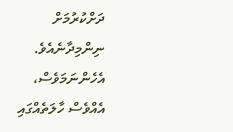ދަށްކުރުމަށް ނިންމިދާނެއެވެ. އެހެންނަމަވެސް، އެއްވެސް ހާލަތެއްގައި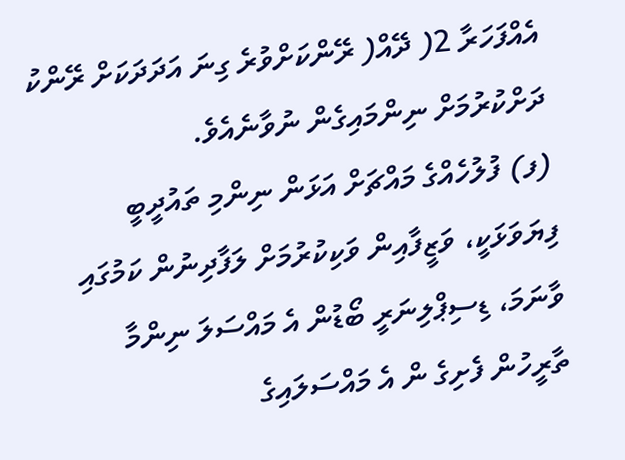އެއްފަހަރާ 2( ދޭއް( ރޭންކަށްވުރެ ގިނަ އަދަދަކަށް ރޭންކު ދަށްކުރުމަށް ނިންމައިގެން ނުވާނެއެވެ.
(ފ) ފުލުހެއްގެ މައްޗަށް އަޅަން ނިންމި ތައުދީބީ ފިޔަވަޅަކީ، ވަޒީފާއިން ވަކިކުރުމަށް ލަފާދިނުން ކަމުގައި ވާނަމަ، ޑިސިޕްލިނަރީ ބޯޑުން އެ މައްސަލަ ނިންމާ ތާރީހުން ފެށިގެ ން އެ މައްސަލައިގެ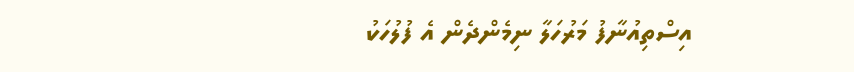އިސްތިއުނާފު މަރުހަލާ ނިމެންދެން އެ ފުލުހަކު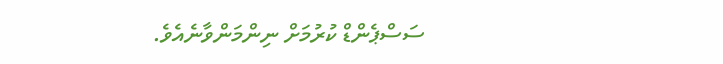ސަސްޕެންޑް ކުރުމަށް ނިންމަންވާނެއެވެ.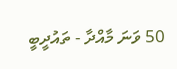50 ވަނަ މާއްދާ - ތައުދީބީ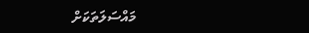މައްސަލަތަކަށް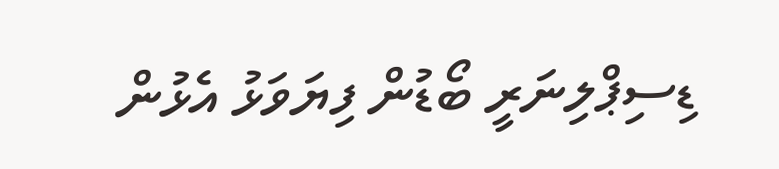ޑިސިޕްލިނަރީ ބޯޑުން ފިޔަވަޅު އެޅުން